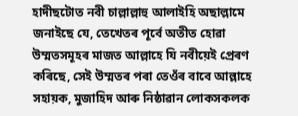হাদীছটোত নবী চাল্লাল্লাহু আলাইহি অছাল্লামে জনাইছে যে, তেখেতৰ পূৰ্বে অতীত হোৱা উম্মতসমূহৰ মাজত আল্লাহে যি নবীয়েই প্ৰেৰণ কৰিছে, সেই উম্মতৰ পৰা তেওঁৰ বাবে আল্লাহে সহায়ক, মুজাহিদ আৰু নিষ্ঠাৱান লোকসকলক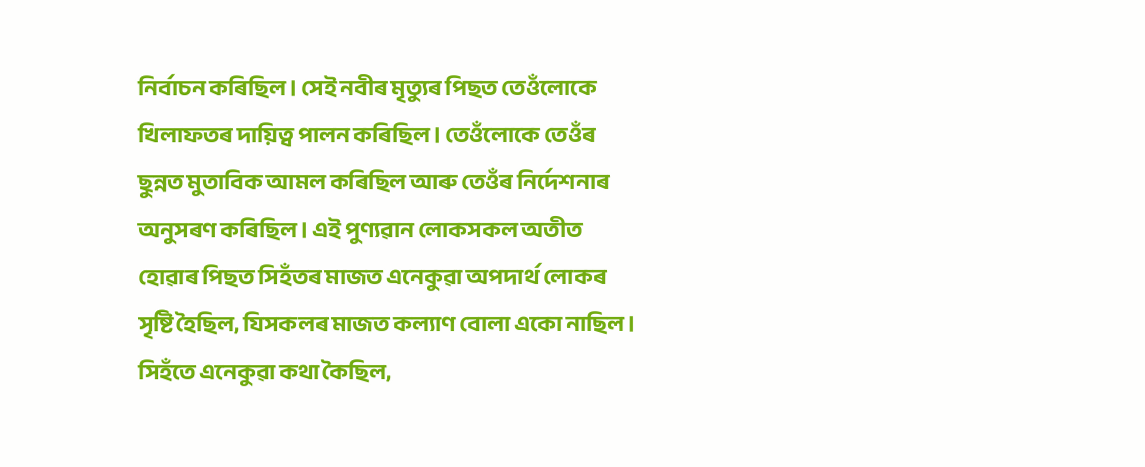নিৰ্বাচন কৰিছিল। সেই নবীৰ মৃত্যুৰ পিছত তেওঁলোকে খিলাফতৰ দায়িত্ব পালন কৰিছিল। তেওঁলোকে তেওঁৰ ছুন্নত মুতাবিক আমল কৰিছিল আৰু তেওঁৰ নিৰ্দেশনাৰ অনুসৰণ কৰিছিল। এই পুণ্যৱান লোকসকল অতীত হোৱাৰ পিছত সিহঁতৰ মাজত এনেকুৱা অপদাৰ্থ লোকৰ সৃষ্টি হৈছিল, যিসকলৰ মাজত কল্যাণ বোলা একো নাছিল। সিহঁতে এনেকুৱা কথা কৈছিল,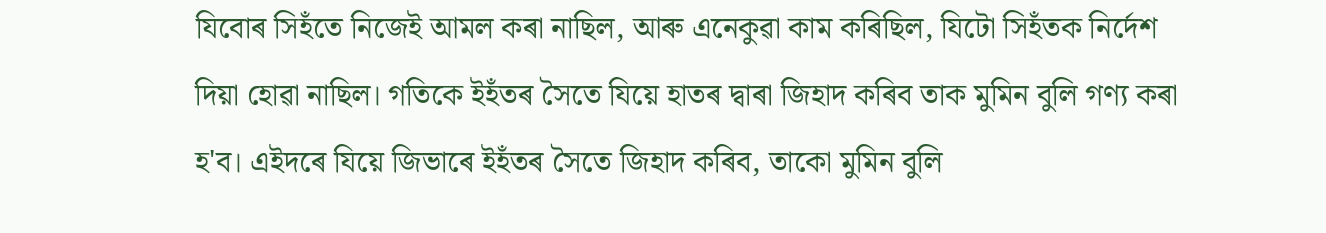যিবোৰ সিহঁতে নিজেই আমল কৰা নাছিল, আৰু এনেকুৱা কাম কৰিছিল, যিটো সিহঁতক নিৰ্দেশ দিয়া হোৱা নাছিল। গতিকে ইহঁতৰ সৈতে যিয়ে হাতৰ দ্বাৰা জিহাদ কৰিব তাক মুমিন বুলি গণ্য কৰা হ'ব। এইদৰে যিয়ে জিভাৰে ইহঁতৰ সৈতে জিহাদ কৰিব, তাকো মুমিন বুলি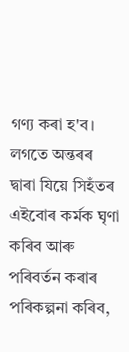গণ্য কৰা হ'ব। লগতে অন্তৰৰ দ্বাৰা যিয়ে সিহঁতৰ এইবোৰ কৰ্মক ঘৃণা কৰিব আৰু পৰিবৰ্তন কৰাৰ পৰিকল্পনা কৰিব,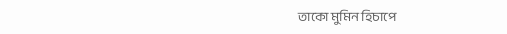তাকো মুমিন হিচাপে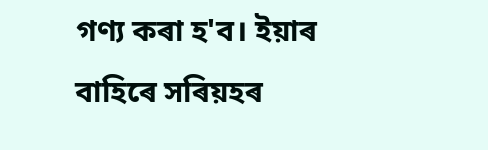গণ্য কৰা হ'ব। ইয়াৰ বাহিৰে সৰিয়হৰ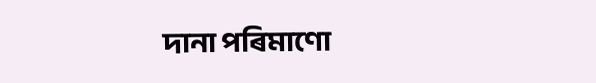দানা পৰিমাণো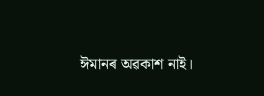ঈমানৰ অৱকাশ নাই।